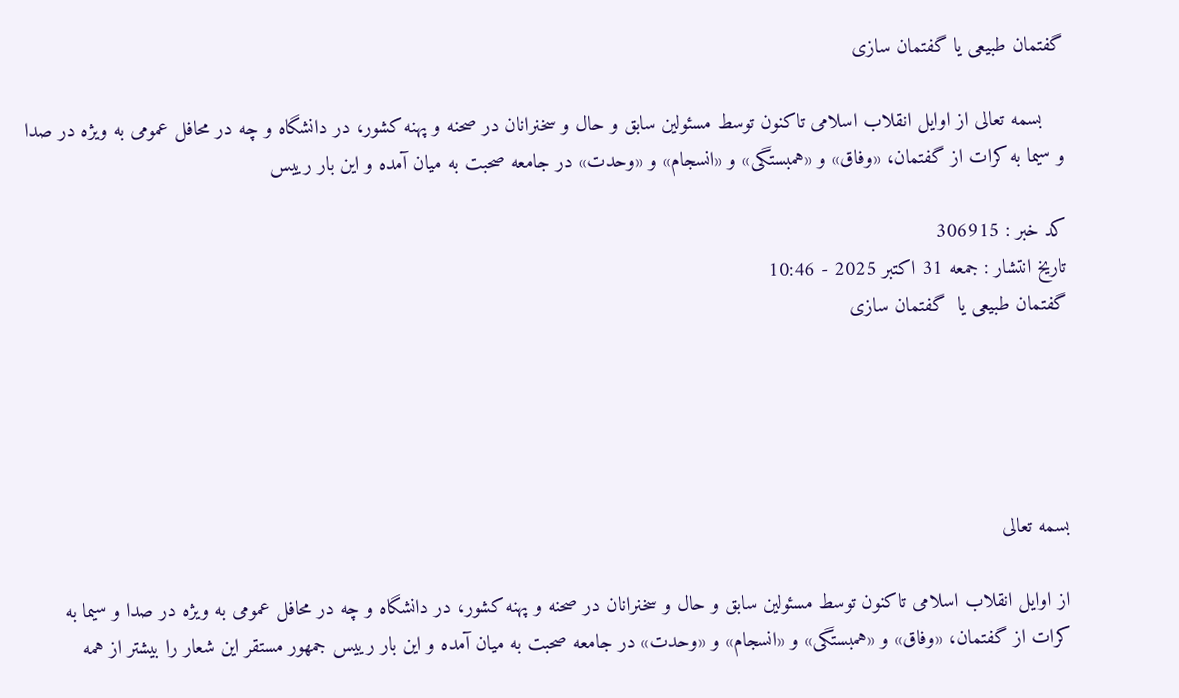گفتمان طبیعی یا گفتمان سازی

    بسمه تعالی از اوایل انقلاب اسلامی تاکنون توسط مسئولین سابق و حال و سخنرانان در صحنه و پهنه کشور، در دانشگاه و چه در محافل عمومی به ویژه در صدا و سیما به کرات از گفتمان، «وفاق» و «همبستگی» و «انسجام» و «وحدت» در جامعه صحبت به میان آمده و این بار رییس

کد خبر : 306915
تاریخ انتشار : جمعه 31 اکتبر 2025 - 10:46
گفتمان طبیعی یا  گفتمان سازی





بسمه تعالی

از اوایل انقلاب اسلامی تاکنون توسط مسئولین سابق و حال و سخنرانان در صحنه و پهنه کشور، در دانشگاه و چه در محافل عمومی به ویژه در صدا و سیما به کرات از گفتمان، «وفاق» و «همبستگی» و «انسجام» و «وحدت» در جامعه صحبت به میان آمده و این بار رییس جمهور مستقر این شعار را بیشتر از همه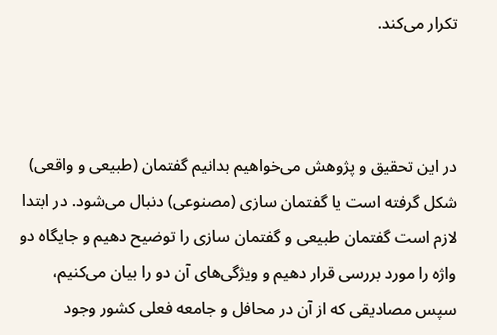تکرار می‌کند.



در این تحقیق و پژوهش می‌خواهیم بدانیم گفتمان (طبیعی و واقعی) شکل گرفته است یا گفتمان سازی (مصنوعی) دنبال می‌شود. در ابتدا لازم است گفتمان طبیعی و گفتمان سازی را توضیح دهیم و جایگاه دو واژه را مورد بررسی قرار دهیم و ویژگی‌های آن دو را بیان می‌کنیم، سپس مصادیقی که از آن در محافل و جامعه فعلی کشور وجود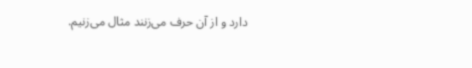دارد و از آن حرف می‌زنند مثال می‌زنیم.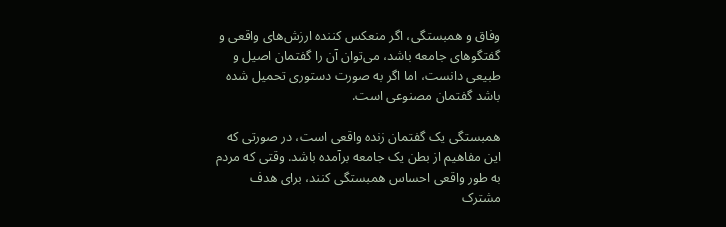وفاق و همبستگی، اگر منعکس کننده ارزش‌های واقعی و گفتگوهای جامعه باشد، می‌توان آن را گفتمان اصیل و طبیعی دانست، اما اگر به صورت دستوری تحمیل شده باشد گفتمان مصنوعی است.

همبستگی یک گفتمان زنده واقعی است، در صورتی که این مفاهیم از بطن یک جامعه برآمده باشد. وقتی که مردم به طور واقعی احساس همبستگی کنند، برای هدف مشترک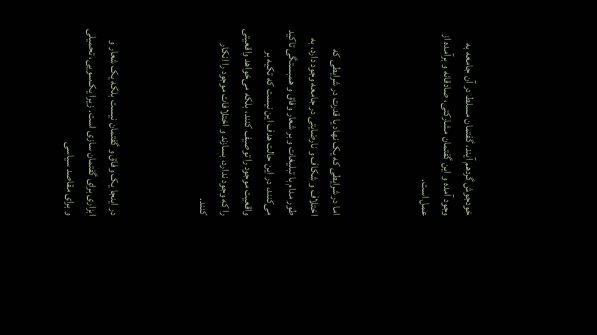خودجوش گردهم آیند، گفتمان مسلط در آن جامعه به وجود آمده و این گفتمان مشارکتی، صادقانه و برآمده از عمل است.



اما در شرایطی که یک نهاد یا قدرت در شرایطی که اختلاف و شکاف و نارضایتی در جامعه وجود دارد، به طور مدام با تبلیغات و بر شعار وفاق و همبستگی تاکید می‌کنند، در این حالت هدف این نیست که تکیه بر واقعیت موجود را توصیف کنند، بلکه می‌خواهد واقعیتی را که وجود ندارد، بسازند و اختلافات موجود را انکار کنند.



در اینجا یک وفاق و گفتمان نیست بلکه یک شعار و ابزاری برای گفتمان سازی است. زیرا یک‌سویی، تحمیلی و برای مقاصد سیاسی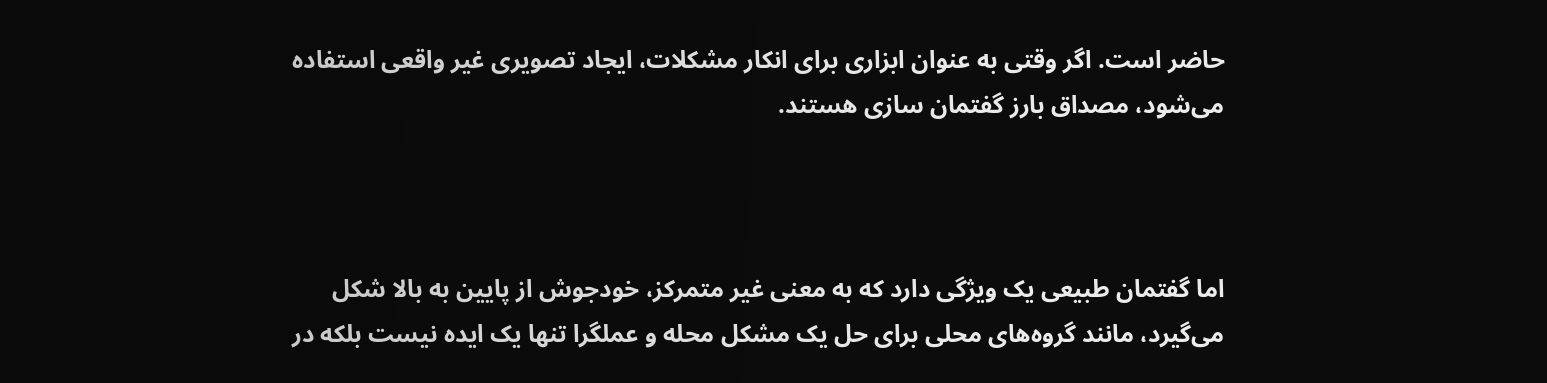حاضر است. اگر وقتی به عنوان ابزاری برای انکار مشکلات، ایجاد تصویری غیر واقعی استفاده می‌شود، مصداق بارز گفتمان سازی هستند.



اما گفتمان طبیعی یک ویژگی دارد که به معنی غیر متمرکز، خودجوش از پایین به بالا شکل می‌گیرد، مانند گروه‌های محلی برای حل یک مشکل محله و عملگرا تنها یک ایده نیست بلکه در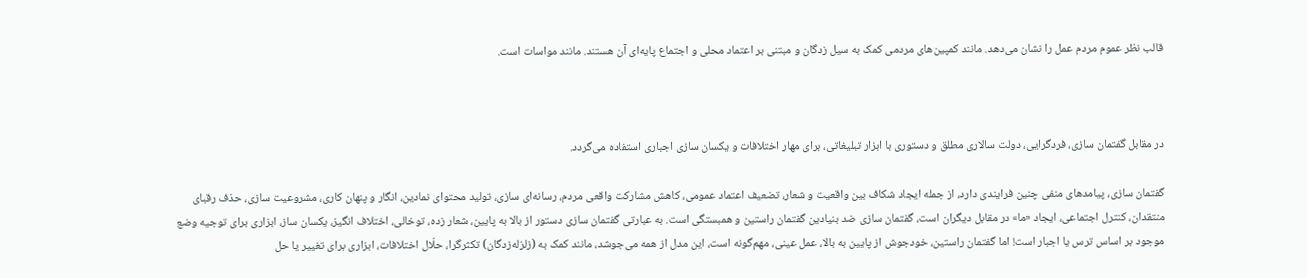قالب نظر عموم مردم عمل را نشان می‌دهد. مانند کمپین‌های مردمی کمک به سیل زدگان و مبتنی بر اعتماد محلی و اجتماع پایه‌ای آن هستند. مانند مواسات است.



در مقابل گفتمان سازی، فردگرایی، دولت سالاری مطلق و دستوری با ابزار تبلیغاتی، برای مهار اختلافات و یکسان سازی اجباری استفاده می‌گردد.

گفتمان سازی، پیامدهای منفی چنین فرایندی دارد، از جمله ایجاد شکاف بین واقعیت و شعار، تضعیف اعتماد عمومی، کاهش مشارکت واقعی مردم، رسانه‌ای سازی، تولید محتوای نمادین، انگار و پنهان کاری، مشروعیت سازی، حذف رقبای منتقدان، کنترل اجتماعی، ایجاد «ما» در مقابل دیگران است، گفتمان سازی ضد بنیادین گفتمان راستین و همبستگی است. به عبارتی گفتمان سازی دستور از بالا به پایین، شعار زده، توخالی، اختلاف انگیز، یکسان ساز، ابزاری برای توجیه وضع موجود بر اساس ترس یا اجبار است! اما گفتمان راستین، خودجوش از پایین به بالا، عمل عینی، مهم‌گونه است، این مدل از همه می‌جوشد، مانند کمک به (زلزله‌زدگان) تکثرگرا، حلّال اختلافات، ابزاری برای تغییر یا حل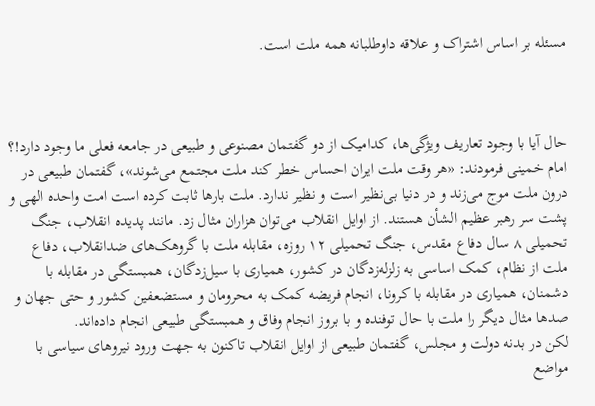مسئله بر اساس اشتراک و علاقه داوطلبانه همه ملت است.



حال آیا با وجود تعاریف ویژگی‌ها، کدامیک از دو گفتمان مصنوعی و طبیعی در جامعه فعلی ما وجود دارد!؟
امام خمینی فرمودند: «هر وقت ملت ایران احساس خطر کند ملت مجتمع می‌شوند»، گفتمان طبیعی در درون ملت موج می‌زند و در دنیا بی‌نظیر است و نظیر ندارد. ملت بارها ثابت کرده است امت واحده الهی و پشت سر رهبر عظیم الشأن هستند. از اوایل انقلاب می‌توان هزاران مثال زد. مانند پدیده انقلاب، جنگ تحمیلی ۸ سال دفاع مقدس، جنگ تحمیلی ۱۲ روزه، مقابله ملت با گروهک‌های ضدانقلاب، دفاع ملت از نظام، کمک اساسی به زلزله‌زدگان در کشور، همیاری با سیل‌زدگان، همبستگی در مقابله با دشمنان، همیاری در مقابله با کرونا، انجام فریضه کمک به محرومان و مستضعفین کشور و حتی جهان و صدها مثال دیگر را ملت با حال توفنده و با بروز انجام وفاق و همبستگی طبیعی انجام داده‌اند.
لکن در بدنه دولت و مجلس، گفتمان طبیعی از اوایل انقلاب تاکنون به جهت ورود نیروهای سیاسی با مواضع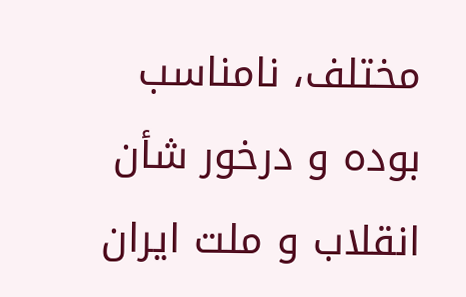مختلف، نامناسب بوده و درخور شأن انقلاب و ملت ایران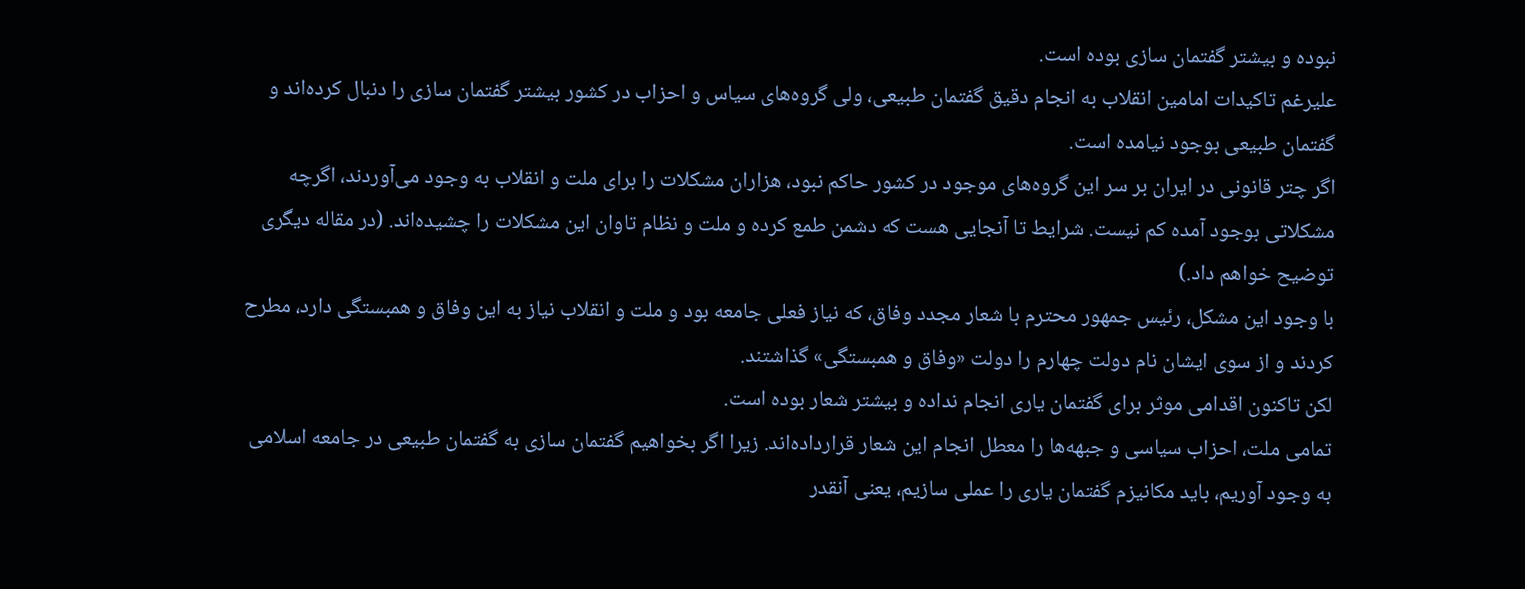نبوده و بیشتر گفتمان سازی بوده است.
علیرغم تاکیدات امامین انقلاب به انجام دقیق گفتمان طبیعی، ولی گروه‌های سیاس و احزاب در کشور بیشتر گفتمان سازی را دنبال کرده‌اند و گفتمان طبیعی بوجود نیامده است.
اگر چتر قانونی در ایران بر سر این گروه‌های موجود در کشور حاکم نبود، هزاران مشکلات را برای ملت و انقلاب به وجود می‌آوردند، اگرچه مشکلاتی بوجود آمده کم نیست. شرایط تا آنجایی هست که دشمن طمع کرده و ملت و نظام تاوان این مشکلات را چشیده‌اند. (در مقاله دیگری توضیح خواهم داد.)
با وجود این مشکل، رئیس جمهور محترم با شعار مجدد وفاق، که نیاز فعلی جامعه بود و ملت و انقلاب نیاز به این وفاق و همبستگی دارد، مطرح کردند و از سوی ایشان نام دولت چهارم را دولت «وفاق و همبستگی» گذاشتند.
لکن تاکنون اقدامی موثر برای گفتمان یاری انجام نداده و بیشتر شعار بوده است.
تمامی ملت، احزاب سیاسی و جبهه‌ها را معطل انجام این شعار قرارداده‌اند. زیرا اگر بخواهیم گفتمان سازی به گفتمان طبیعی در جامعه اسلامی به وجود آوریم، باید مکانیزم گفتمان یاری را عملی سازیم، یعنی آنقدر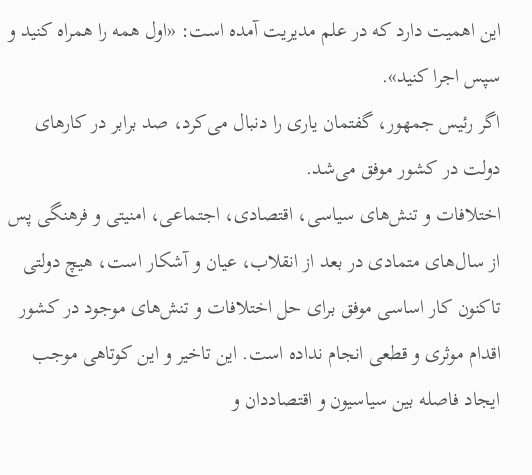این اهمیت دارد که در علم مدیریت آمده است: «اول همه را همراه کنید و سپس اجرا کنید».
اگر رئیس جمهور، گفتمان یاری را دنبال می‌کرد، صد برابر در کارهای دولت در کشور موفق می‌شد.
اختلافات و تنش‌های سیاسی، اقتصادی، اجتماعی، امنیتی و فرهنگی پس از سال‌های متمادی در بعد از انقلاب، عیان و آشکار است، هیچ دولتی تاکنون کار اساسی موفق برای حل اختلافات و تنش‌های موجود در کشور اقدام موثری و قطعی انجام نداده است. این تاخیر و این کوتاهی موجب ایجاد فاصله بین سیاسیون و اقتصاددان و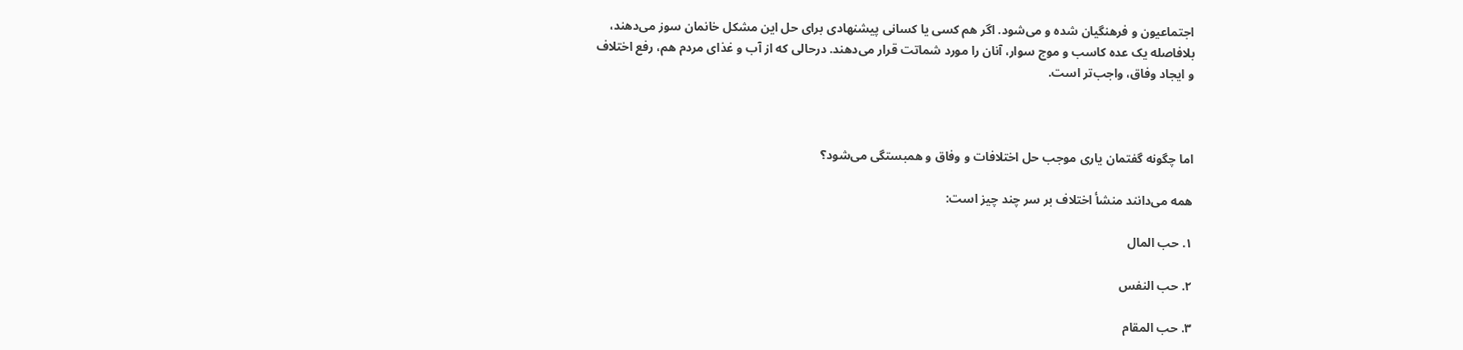اجتماعیون و فرهنگیان شده و می‌شود. اگر هم کسی یا کسانی پیشنهادی برای حل این مشکل خانمان سوز می‌دهند، بلافاصله یک عده کاسب و موج سوار، آنان را مورد شماتت قرار می‌دهند. درحالی که از آب و غذای مردم هم، رفع اختلاف و ایجاد وفاق، واجب‌تر است.



اما چگونه گفتمان یاری موجب حل اختلافات و وفاق و همبستگی می‌شود؟

همه می‌دانند منشأ اختلاف بر سر چند چیز است:

۱. حب المال

۲. حب النفس

۳. حب المقام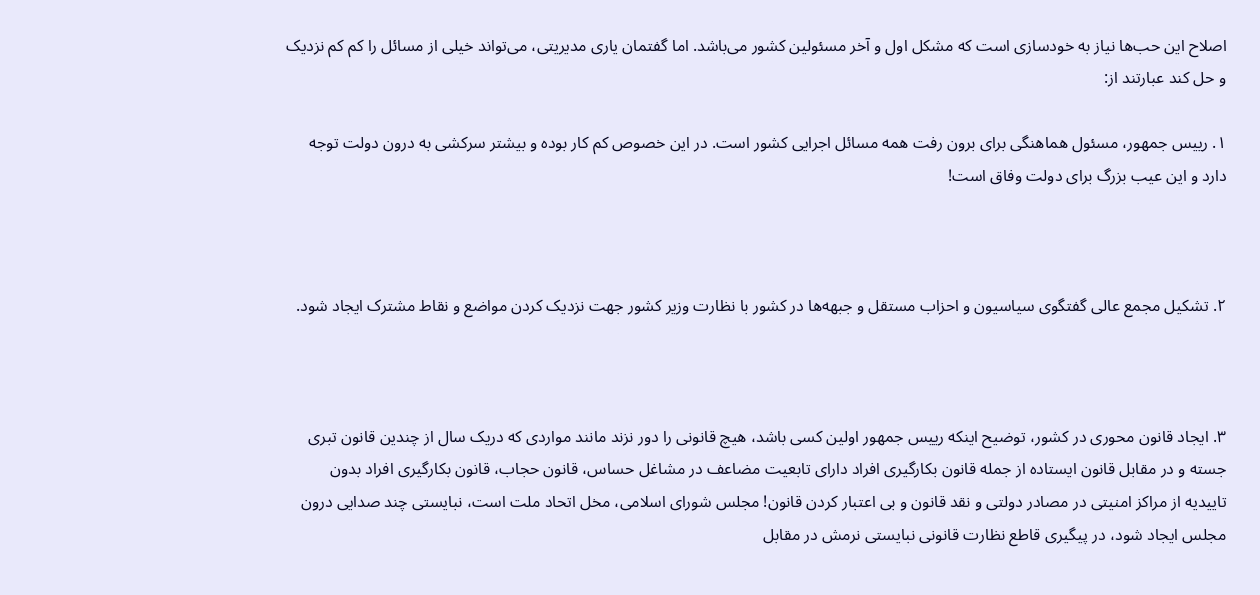اصلاح این حب‌ها نیاز به خودسازی است که مشکل اول و آخر مسئولین کشور می‌باشد. اما گفتمان یاری مدیریتی، می‌تواند خیلی از مسائل را کم کم نزدیک و حل کند عبارتند از:

۱. رییس جمهور، مسئول هماهنگی برای برون رفت همه مسائل اجرایی کشور است. در این خصوص کم کار بوده و بیشتر سرکشی به درون دولت توجه دارد و این عیب بزرگ برای دولت وفاق است!



۲. تشکیل مجمع عالی گفتگوی سیاسیون و احزاب مستقل و جبهه‌ها در کشور با نظارت وزیر کشور جهت نزدیک کردن مواضع و نقاط مشترک ایجاد شود.



۳. ایجاد قانون محوری در کشور، توضیح اینکه رییس جمهور اولین کسی باشد، هیچ قانونی را دور نزند مانند مواردی که دریک سال از چندین قانون تبری جسته و در مقابل قانون ایستاده از جمله قانون بکارگیری افراد دارای تابعیت مضاعف در مشاغل حساس، قانون حجاب، قانون بکارگیری افراد بدون تاییدیه از مراکز امنیتی در مصادر دولتی و نقد قانون و بی اعتبار کردن قانون! مجلس شورای اسلامی، مخل اتحاد ملت است، نبایستی چند صدایی درون مجلس ایجاد شود، در پیگیری قاطع نظارت قانونی نبایستی نرمش در مقابل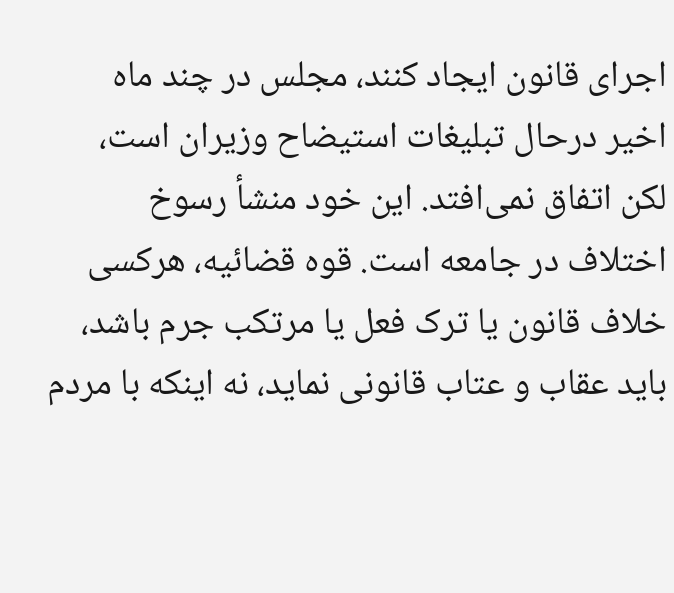اجرای قانون ایجاد کنند، مجلس در چند ماه اخیر درحال تبلیغات استیضاح وزیران است، لکن اتفاق نمی‌افتد. این خود منشأ رسوخ اختلاف در جامعه است. قوه قضائیه، هرکسی خلاف قانون یا ترک فعل یا مرتکب جرم باشد، باید عقاب و عتاب قانونی نماید، نه اینکه با مردم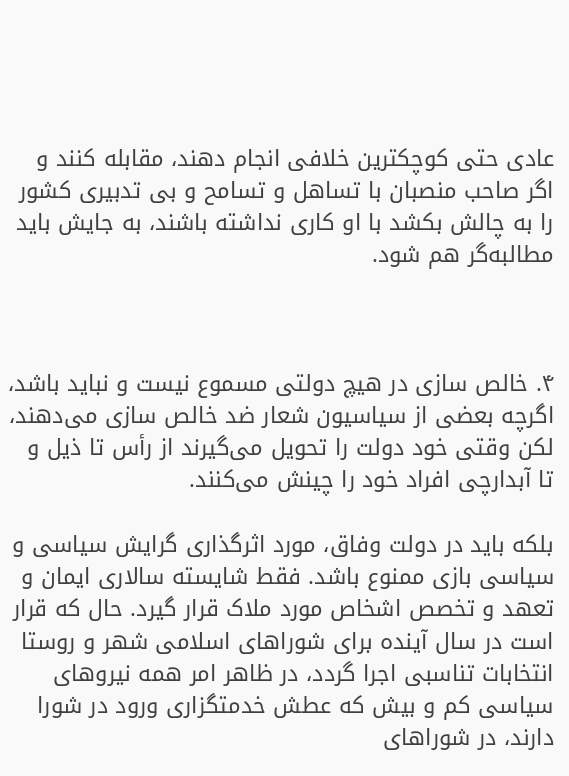عادی حتی کوچکترین خلافی انجام دهند، مقابله کنند و اگر صاحب منصبان با تساهل و تسامح و بی تدبیری کشور را به چالش بکشد با او کاری نداشته باشند، به جایش باید مطالبه‌‌گر هم شود.



۴. خالص سازی در هیچ دولتی مسموع نیست و نباید باشد، اگرچه بعضی از سیاسیون شعار ضد خالص سازی می‌دهند، لکن وقتی خود دولت را تحویل می‌گیرند از رأس تا ذیل و تا آبدارچی افراد خود را چینش می‌کنند.

بلکه باید در دولت وفاق، مورد اثرگذاری گرایش سیاسی و سیاسی بازی ممنوع باشد. فقط شایسته سالاری ایمان و تعهد و تخصص اشخاص مورد ملاک قرار گیرد. حال که قرار است در سال آینده برای شوراهای اسلامی شهر و روستا انتخابات تناسبی اجرا گردد، در ظاهر امر همه نیروهای سیاسی کم و بیش که عطش خدمتگزاری ورود در شورا دارند، در شوراهای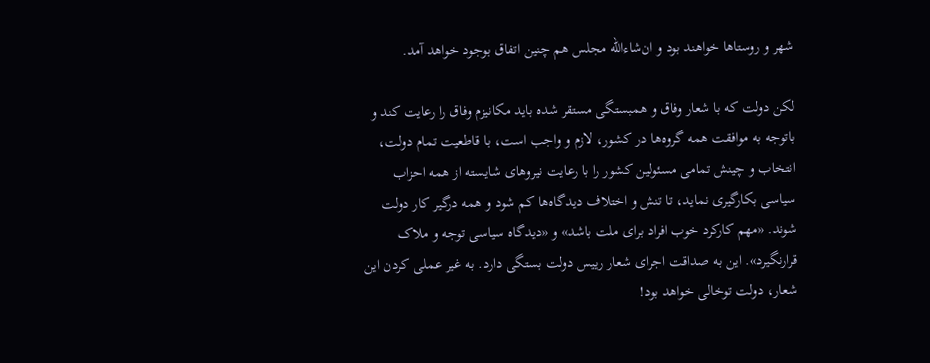شهر و روستاها خواهند بود و ان‌شاءالله مجلس هم چنین اتفاق بوجود خواهد آمد.

لکن دولت که با شعار وفاق و همبستگی مستقر شده باید مکانیزم وفاق را رعایت کند و باتوجه به موافقت همه گروه‌ها در کشور، لازم و واجب است، با قاطعیت تمام دولت، انتخاب و چینش تمامی مسئولین کشور را با رعایت نیروهای شایسته از همه احزاب سیاسی بکارگیری نماید، تا تنش و اختلاف دیدگاه‌ها کم شود و همه درگیر کار دولت شوند. «مهم کارکرد خوب افراد برای ملت باشد» و «دیدگاه سیاسی توجه و ملاک قرارنگیرد». این به صداقت اجرای شعار رییس دولت بستگی دارد. به غیر عملی کردن این شعار، دولت توخالی خواهد بود!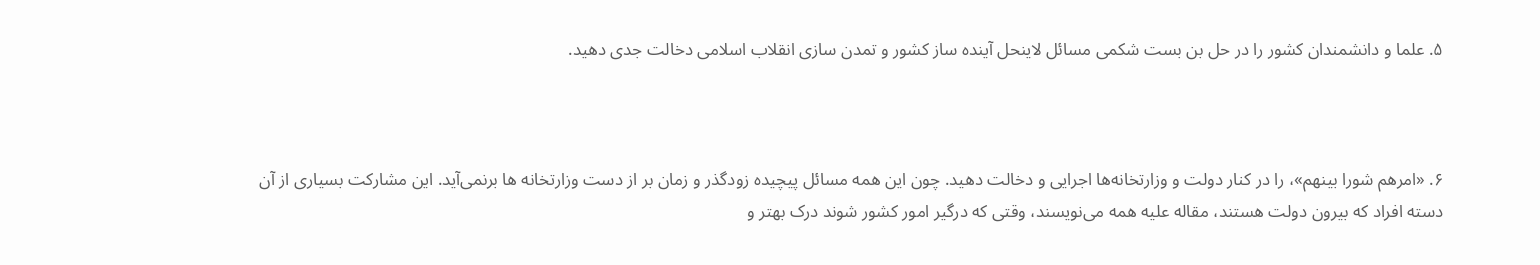۵. علما و دانشمندان کشور را در حل بن بست شکمی مسائل لاینحل آینده ساز کشور و تمدن سازی انقلاب اسلامی دخالت جدی دهید.



۶. «امرهم شورا بینهم»، را در کنار دولت و وزارتخانه‌ها اجرایی و دخالت دهید. چون این همه مسائل پیچیده زودگذر و زمان بر از دست وزارتخانه ها برنمی‌آید. این مشارکت بسیاری از آن دسته افراد که بیرون دولت هستند، مقاله علیه همه می‌نویسند، وقتی که درگیر امور کشور شوند درک بهتر و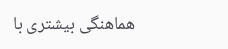هماهنگی بیشتری با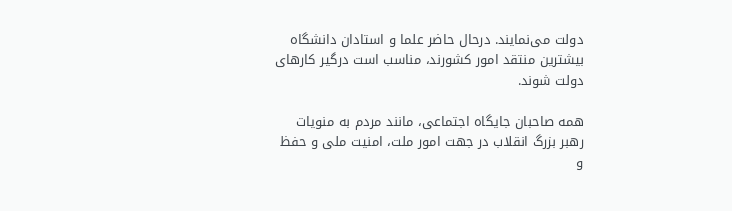دولت می‌نمایند. درحال حاضر علما و استادان دانشگاه بیشترین منتقد امور کشورند، مناسب است درگیر کارهای دولت شوند.

همه صاحبان جایگاه اجتماعی، مانند مردم به منویات رهبر بزرگ انقلاب در جهت امور ملت، امنیت ملی و حفظ و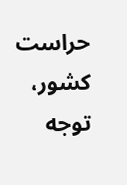حراست کشور، توجه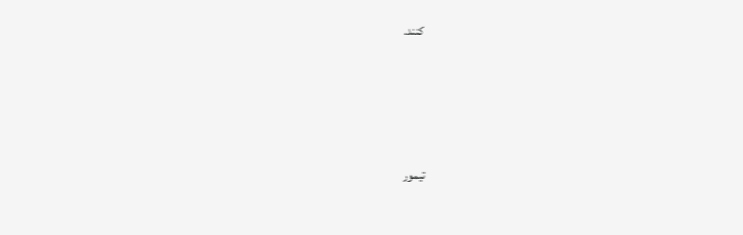کنند.





تیمور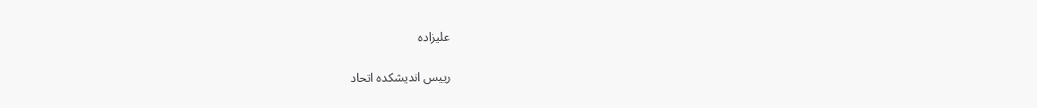علیزاده

رییس اندیشکده اتحاد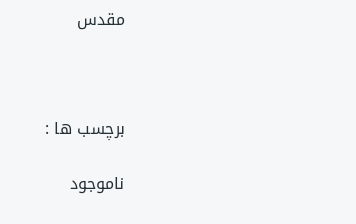مقدس



برچسب ها :

ناموجود